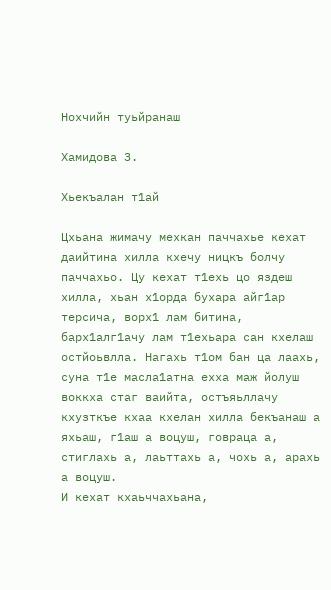Нохчийн туьйранаш

Хамидова З.

Хьекъалан т1ай

Цхьана жимачу мехкан паччахье кехат даийтина хилла кхечу ницкъ болчу паччахьо. Цу кехат т1ехь цо яздеш хилла, хьан х1орда бухара айг1ар терсича, ворх1 лам битина, барх1алг1ачу лам т1ехьара сан кхелаш остйоьвлла. Нагахь т1ом бан ца лаахь, суна т1е масла1атна ехха маж йолуш воккха стаг ваийта, остъяьллачу кхузткъе кхаа кхелан хилла бекъанаш а яхьаш, г1аш а воцуш, говраца а, стиглахь а, лаьттахь а, чохь а, арахь а воцуш.
И кехат кхаьччахьана,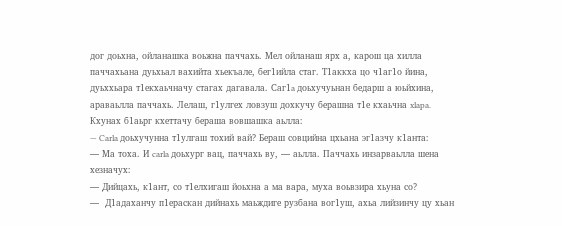дог доьхна, ойланашка воьжна паччахь. Мел ойланаш ярх а, карош ца хилла паччахьана дуьхьал вахийта хьекъале, бег1ийла стаг. Т1аккха цо ч1аг1о йина, дуьххьара т1екхаьчначу стагах дагавала. Caг1a доьхучуьнан бедарш а юьйхина, араваьлла паччахь. Лелаш, г1улгех ловзуш дохкучу берашна т1е кхаьчна xlapa. Кхунах б1аьрг кхеттачу бераша вовшашка аьлла:
— Carla доьхучунна т1улгаш тохий вай? Бераш совцийна цхьана эг1азчу к1анта:
— Ма тоха. И carla доьхург вац, паччахь ву, — аьлла. Паччахь инзарваьлла шена хезначух:
— Дийцахь, к1ант, со т1елхигаш йоьхна а ма вара, муха воьвзира хьуна со?
—  Д1адаханчу п1ераскан дийнахь маьждиге рузбана вог1уш, ахьа лийзинчу цу хьан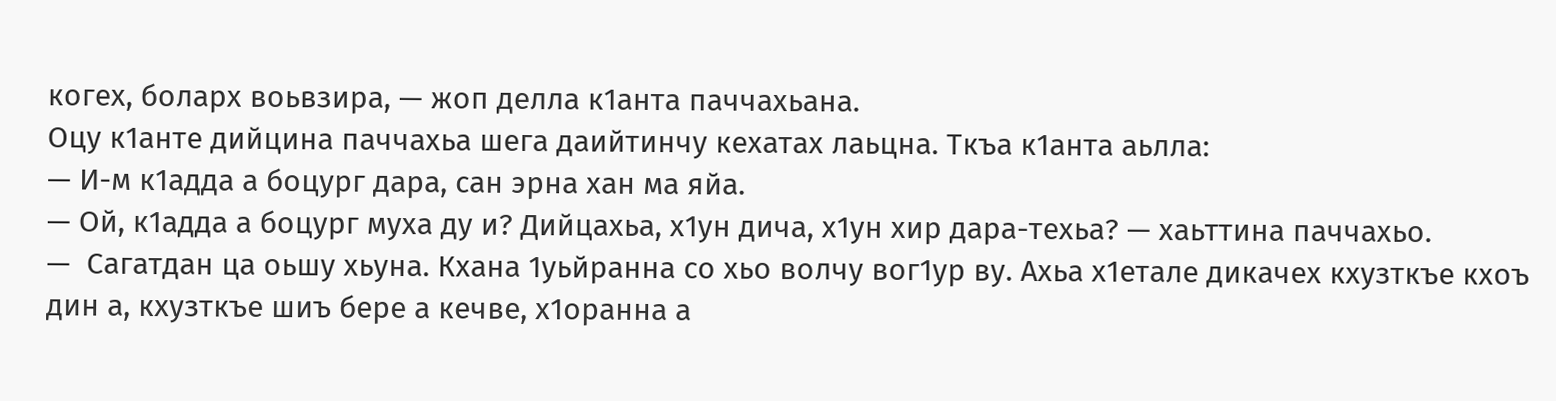когех, боларх воьвзира, — жоп делла к1анта паччахьана.
Оцу к1анте дийцина паччахьа шега даийтинчу кехатах лаьцна. Ткъа к1анта аьлла:
— И-м к1адда а боцург дара, сан эрна хан ма яйа.
— Ой, к1адда а боцург муха ду и? Дийцахьа, х1ун дича, х1ун хир дара-техьа? — хаьттина паччахьо.
—  Сагатдан ца оьшу хьуна. Кхана 1уьйранна со хьо волчу вог1ур ву. Ахьа х1етале дикачех кхузткъе кхоъ дин а, кхузткъе шиъ бере а кечве, х1оранна а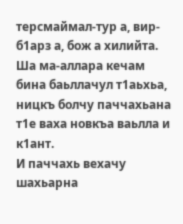терсмаймал-тур а, вир-б1арз а, бож а хилийта.
Ша ма-аллара кечам бина баьллачул т1аьхьа, ницкъ болчу паччахьана т1е ваха новкъа ваьлла и к1ант.
И паччахь вехачу шахьарна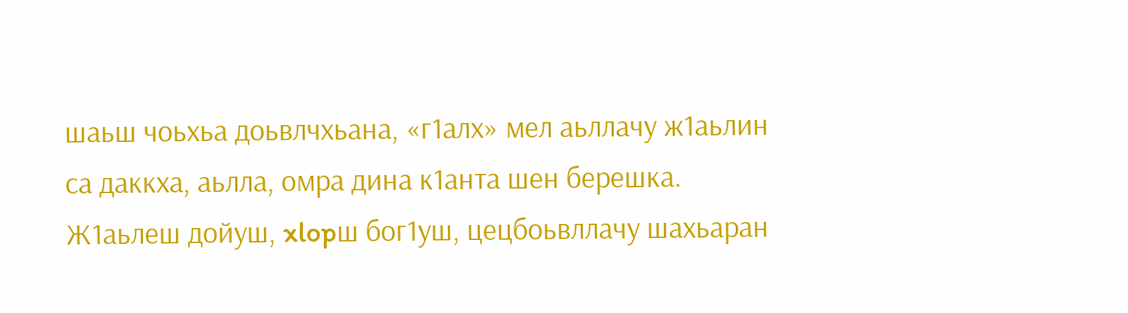шаьш чоьхьа доьвлчхьана, «г1алх» мел аьллачу ж1аьлин са даккха, аьлла, омра дина к1анта шен берешка. Ж1аьлеш дойуш, xlopш бог1уш, цецбоьвллачу шахьаран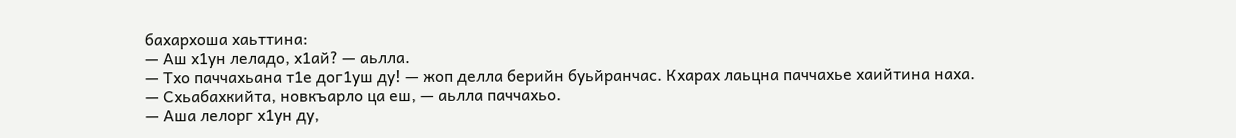бахархоша хаьттина:
— Аш х1ун леладо, х1ай? — аьлла.
— Тхо паччахьана т1е дог1уш ду! — жоп делла берийн буьйранчас. Кхарах лаьцна паччахье хаийтина наха.
— Схьабахкийта, новкъарло ца еш, — аьлла паччахьо.
— Аша лелорг х1ун ду,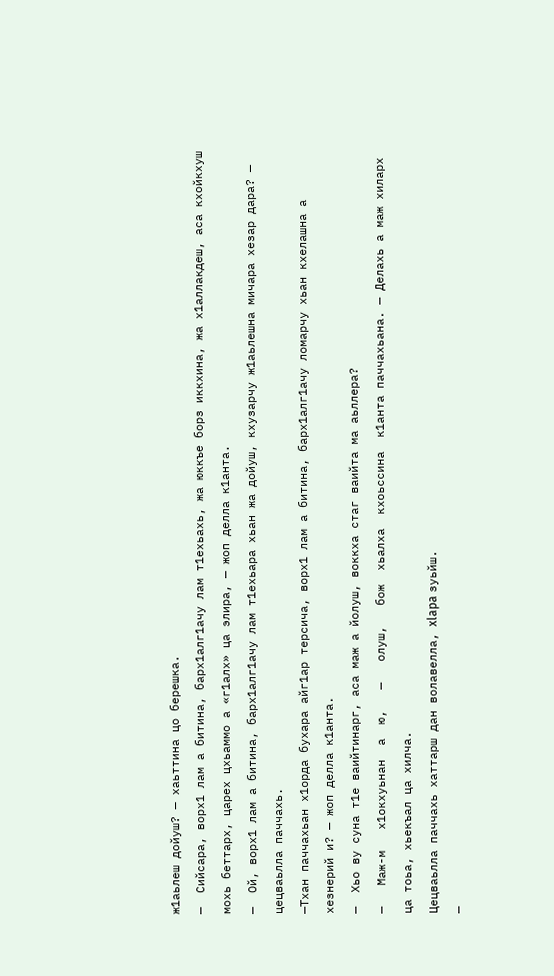ж1аьлеш дойуш? — хаьттина цо берешка.
—  Сийсара, ворх1 лам а битина, барх1алг1ачу лам т1ехьахь, жа юккъе борз иккхина, жа х1аллакдеш, аса кхойкхуш мохь беттарх, царех цхьаммо а «г1алх» ца элира, — жоп делла к1анта.
—  Ой, ворх1 лам а битина, барх1алг1ачу лам т1ехьара хьан жа дойуш, кхузарчу ж1аьлешна мичара хезар дара? — цецваьлла паччахь.
—Тхан паччахьан х1орда бухара айг1ар терсича, ворх1 лам а битина, барх1алг1ачу ломарчу хьан кхелашна а хезнерий и? — жоп делла к1анта.
—  Хьо ву суна т1е ваийтинарг, аса маж а йолуш, воккха стаг ваийта ма аьллера?
—   Маж-м   х1окхуьнан  а  ю,   —   олуш,   бож  хьалха  кхоьссина  к1анта паччахьана. — Делахь а маж хиларх ца тоьа, хьекъал ца хилча.
Цецваьлла паччахь хаттарш дан волавелла, xlapa зуьйш.
—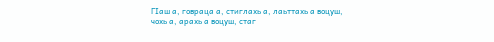ГIаш а, говраца а, стиглахь а, лаьттахь а воцуш, чохь а, арахь а воцуш, стаг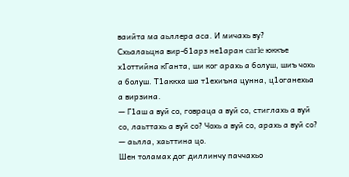ваийта ма аьллера аса. И мичахь ву?
Схьалаьцна вир-б1арз не1аран carle юккъе х1оттийна кГанта, ши ког арахь а болуш, шиъ чохь а болуш. Т1аккха ша т1ехиъна цунна, ц1оганехьа а вирзина.
— Г1аш а вуй со, говраца а вуй со, стиглахь а вуй со, лаьттахь а вуй со? Чохь а вуй со, арахь а вуй со? — аьлла, хаьттина цо.
Шен толамах дог диллинчу паччахьо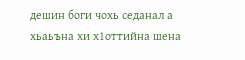дешин боги чохь седанал а хьаьъна хи х1оттийна шена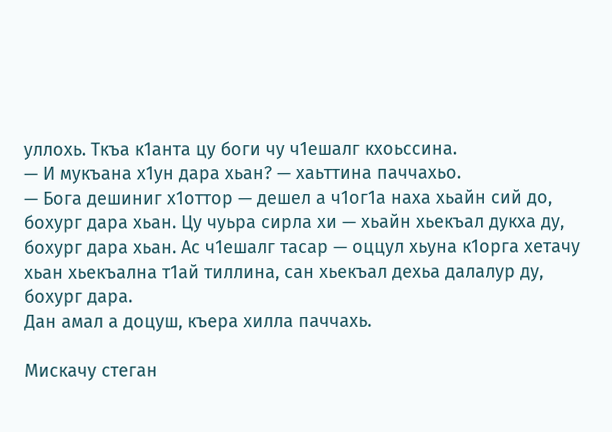уллохь. Ткъа к1анта цу боги чу ч1ешалг кхоьссина.
— И мукъана х1ун дара хьан? — хаьттина паччахьо.
— Бога дешиниг х1оттор — дешел а ч1ог1а наха хьайн сий до, бохург дара хьан. Цу чуьра сирла хи — хьайн хьекъал дукха ду, бохург дара хьан. Ас ч1ешалг тасар — оццул хьуна к1орга хетачу хьан хьекъална т1ай тиллина, сан хьекъал дехьа далалур ду, бохург дара.
Дан амал а доцуш, къера хилла паччахь.

Мискачу стеган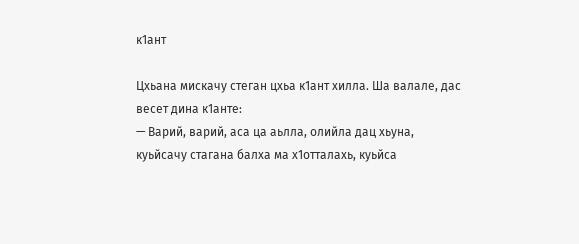к1ант

Цхьана мискачу стеган цхьа к1ант хилла. Ша валале, дас весет дина к1анте:
— Варий, варий, аса ца аьлла, олийла дац хьуна, куьйсачу стагана балха ма х1отталахь, куьйса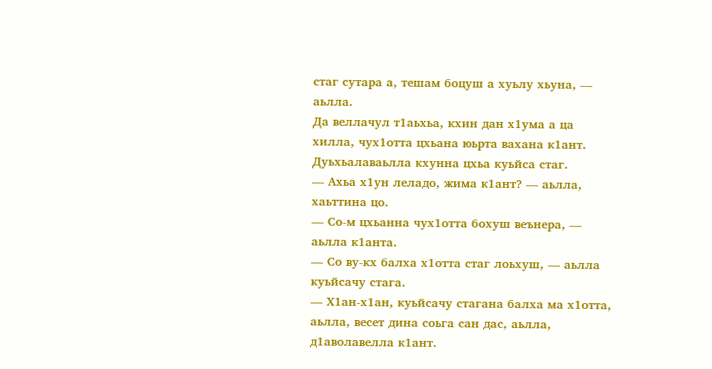стаг сутара а, тешам боцуш а хуьлу хьуна, — аьлла.
Да веллачул т1аьхьа, кхин дан х1ума а ца хилла, чух1отта цхьана юьрта вахана к1ант.
Дуьхьалаваьлла кхунна цхьа куьйса стаг.
— Ахьа х1ун леладо, жима к1ант? — аьлла, хаьттина цо.
— Со-м цхьанна чух1отта бохуш веънера, — аьлла к1анта.
— Со ву-кх балха х1отта стаг лоьхуш, — аьлла куьйсачу стага.
— Х1ан-х1ан, куьйсачу стагана балха ма х1отта, аьлла, весет дина соьга сан дас, аьлла, д1аволавелла к1ант.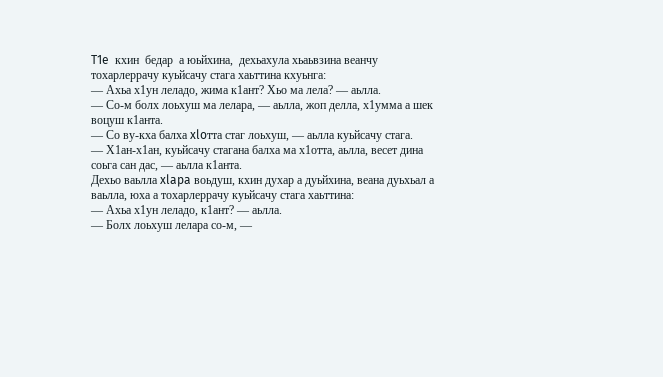T1e  кхин  бедар  а юьйхина,  дехьахула хьаьвзина веанчу тохарлеррачу куьйсачу стага хаьттина кхуьнга:
— Ахьа х1ун леладо, жима к1ант? Хьо ма лела? — аьлла.
— Со-м болх лоьхуш ма лелара, — аьлла, жоп делла, х1умма а шек воцуш к1анта.
— Со ву-кха балха xloттa стаг лоьхуш, — аьлла куьйсачу стага.
— Х1ан-х1ан, куьйсачу стагана балха ма х1отта, аьлла, весет дина соьга сан дас, — аьлла к1анта.
Дехьо ваьлла xlapa воьдуш, кхин духар а дуьйхина, веана дуьхьал а ваьлла, юха а тохарлеррачу куьйсачу стага хаьттина:
— Ахьа х1ун леладо, к1ант? — аьлла.
— Болх лоьхуш лелара со-м, —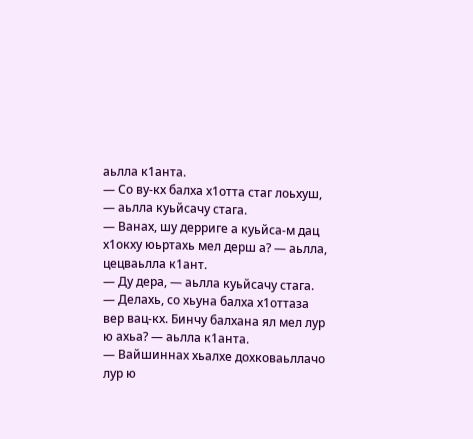аьлла к1анта.
— Со ву-кх балха х1отта стаг лоьхуш, — аьлла куьйсачу стага.
— Ванах, шу дерриге а куьйса-м дац х1окху юьртахь мел дерш а? — аьлла, цецваьлла к1ант.
— Ду дера, — аьлла куьйсачу стага.
— Делахь, со хьуна балха х1оттаза вер вац-кх. Бинчу балхана ял мел лур ю ахьа? — аьлла к1анта.
— Вайшиннах хьалхе дохковаьллачо лур ю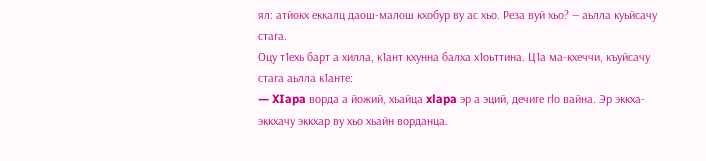ял: атйокх еккалц даош-малош кхобур ву ас хьо. Реза вуй хьо? — аьлла куьйсачу стага.
Оцу т1ехь барт а хилла, к1ант кхунна балха х1оьттина. Ц1а ма-кхеччи, къуйсачу стага аьлла к1анте:
— XIapa ворда а йожий, хьайца xlapa эр а эций, дечиге гlo вайна. Эр эккха-эккхачу эккхар ву хьо хьайн ворданца.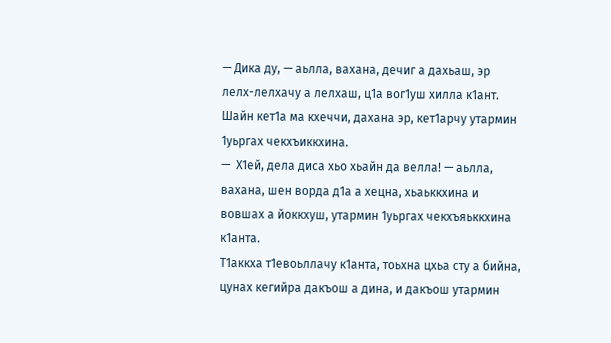— Дика ду, — аьлла, вахана, дечиг а дахьаш, эр лелх-лелхачу а лелхаш, ц1а вог1уш хилла к1ант. Шайн кет1а ма кхеччи, дахана эр, кет1арчу утармин 1уьргах чекхъиккхина.
—  Х1ей, дела диса хьо хьайн да велла! — аьлла, вахана, шен ворда д1а а хецна, хьаьккхина и вовшах а йоккхуш, утармин 1уьргах чекхъяьккхина к1анта.
Т1аккха т1евоьллачу к1анта, тоьхна цхьа сту а бийна, цунах кегийра дакъош а дина, и дакъош утармин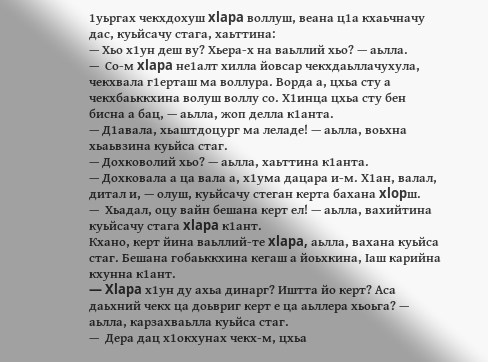1уьргах чекхдохуш xlapa воллуш, веана ц1а кхаьчначу дас, куьйсачу стага, хаьттина:
— Хьо х1ун деш ву? Хьера-х на ваьллий хьо? — аьлла.
—  Со-м xlapa не1алт хилла йовсар чекхдаьллачухула, чекхвала г1ерташ ма воллура. Ворда а, цхьа сту а чекхбаьккхина волуш воллу со. Х1инца цхьа сту бен бисна а бац, — аьлла, жоп делла к1анта.
— Д1авала, хьаштдоцург ма леладе! — аьлла, воьхна хьаьвзина куьйса стаг.
— Дохковолий хьо? — аьлла, хаьттина к1анта.
— Дохковала а ца вала а, х1ума дацара и-м. Х1ан, валал, дитал и, — олуш, куьйсачу стеган керта бахана xlopш.
—  Хьадал, оцу вайн бешана керт ел! — аьлла, вахийтина куьйсачу стага xlapa к1ант.
Кхано, керт йина ваьллий-те xlapa, аьлла, вахана куьйса стаг. Бешана гобаьккхина кегаш а йоьхкина, Iaш карийна кхунна к1ант.
— Xlapa х1ун ду ахьа динарг? Иштта йо керт? Аса даьхний чекх ца доьвриг керт е ца аьллера хьоьга? — аьлла, карзахваьлла куьйса стаг.
—  Дера дац х1окхунах чекх-м, цхьа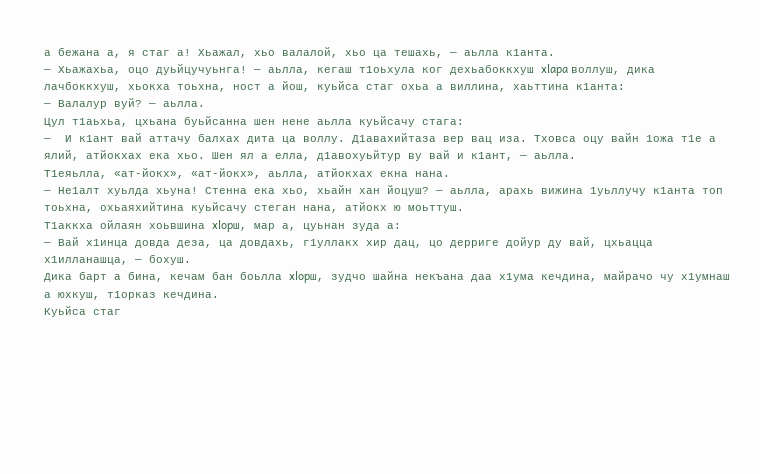а бежана а, я стаг а! Хьажал, хьо валалой, хьо ца тешахь, — аьлла к1анта.
— Хьажахьа, оцо дуьйцучуьнга! — аьлла, кегаш т1оьхула ког дехьабоккхуш xlapa воллуш, дика лачбоккхуш, хьокха тоьхна, ност а йош, куьйса стаг охьа а виллина, хаьттина к1анта:
— Валалур вуй? — аьлла.
Цул т1аьхьа, цхьана буьйсанна шен нене аьлла куьйсачу стага:
—  И к1ант вай аттачу балхах дита ца воллу. Д1авахийтаза вер вац иза. Тховса оцу вайн 1ожа т1е а ялий, атйокхах ека хьо. Шен ял а елла, д1авохуьйтур ву вай и к1ант, — аьлла.
Т1еяьлла, «ат-йокх», «ат-йокх», аьлла, атйокхах екна нана.
— Не1алт хуьлда хьуна! Стенна ека хьо, хьайн хан йоцуш? — аьлла, арахь вижина 1уьллучу к1анта топ тоьхна, охьаяхийтина куьйсачу стеган нана, атйокх ю моьттуш.
Т1аккха ойлаян хоьвшина xlopш, мар а, цуьнан зуда а:
— Вай х1инца довда деза, ца довдахь, г1уллакх хир дац, цо дерриге дойур ду вай, цхьацца х1илланашца, — бохуш.
Дика барт а бина, кечам бан боьлла xlopш, зудчо шайна некъана даа х1ума кечдина, майрачо чу х1умнаш а юхкуш, т1орказ кечдина.
Куьйса стаг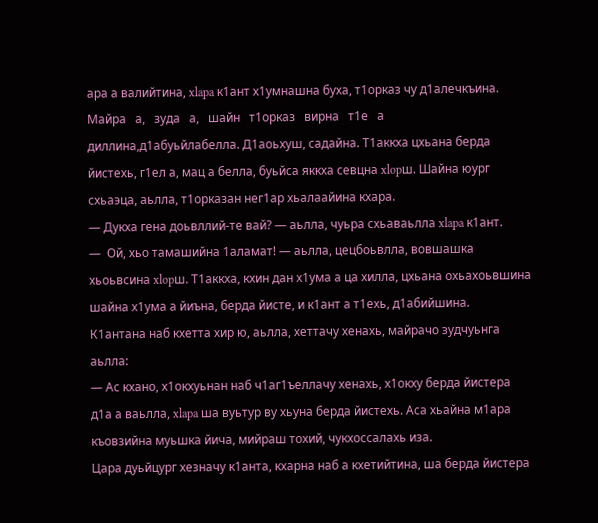ара а валийтина, xlapa к1ант х1умнашна буха, т1орказ чу д1алечкъина.    Майра   а,   зуда   а,   шайн   т1орказ   вирна   т1е   а   диллина,д1абуьйлабелла. Д1аоьхуш, садайна. Т1аккха цхьана берда йистехь, г1ел а, мац а белла, буьйса яккха севцна xlopш. Шайна юург схьаэца, аьлла, т1орказан нег1ар хьалаайина кхара.
— Дукха гена доьвллий-те вай? — аьлла, чуьра схьаваьлла xlapa к1ант.
—  Ой, хьо тамашийна 1аламат! — аьлла, цецбоьвлла, вовшашка хьоьвсина xlopш. Т1аккха, кхин дан х1ума а ца хилла, цхьана охьахоьвшина шайна х1ума а йиъна, берда йисте, и к1ант а т1ехь, д1абийшина.
К1антана наб кхетта хир ю, аьлла, хеттачу хенахь, майрачо зудчуьнга аьлла:
— Ас кхано, х1окхуьнан наб ч1аг1ъеллачу хенахь, х1окху берда йистера д1а а ваьлла, xlapa ша вуьтур ву хьуна берда йистехь. Аса хьайна м1ара къовзийна муьшка йича, мийраш тохий, чукхоссалахь иза.
Цара дуьйцург хезначу к1анта, кхарна наб а кхетийтина, ша берда йистера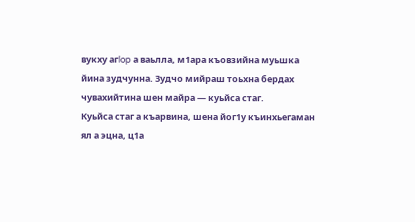вукху aгlop а ваьлла, м1ара къовзийна муьшка йина зудчунна. Зудчо мийраш тоьхна бердах чувахийтина шен майра — куьйса стаг.
Куьйса стаг а къарвина, шена йог1у къинхьегаман ял а эцна, ц1а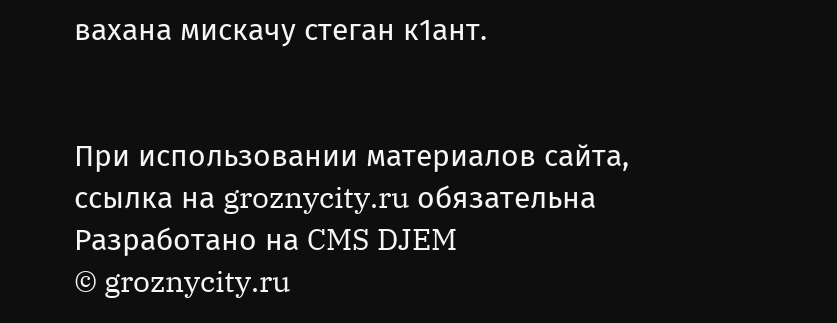вахана мискачу стеган к1ант.


При использовании материалов сайта,
ссылка на groznycity.ru обязательна
Разработано на CMS DJEM
© groznycity.ru